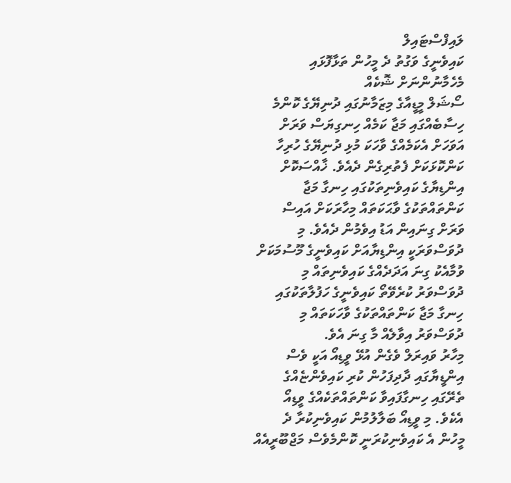ލައިފްސްޓައިލް
ކައިވެނީގެ ވަގުތު ދެ މީހުން ތަޅާފޮޅައި މެހެމާނުންނަށް ޝޮކެއް
ސޯޝަލް މީޑީއާގެ މިޒަމާނުގައި ދުނިޔޭގެ ކޮންމެ ހިސާބެއްގައި މަޖާ ކަމެއް ހިނގިޔަސް ވަރަށް އަވަހަށް އެކަމެއްގެ ވާހަކަ މުޅި ދުނިޔޭގެ ހުރިހާ ކަންކޮޅަކަށް ފެތުރިގެން ދެއެވެ. ޚާއްސަކޮށް އިންޑިޔާގެ ކައިވެނިތަކުގައި ހިނގާ މަޖާ ކަންތައްތަކުގެ ވާޙަކަތައް މިހާރަކަށް އައިސް ވަރަށް ގިނައިން އަޑު އިވެމުން ދެއެވެ. މި ދުވަސްވަރަކީ އިންޑިޔާއަށް ކައިވެނީގެ މޫސުމަކަށް ވުމާއެކު ގިނަ އަދަދެއްގެ ކައިވެނިތައް މި ދުވަސްވަރު ކުރެވޭތޯ ކައިވެނީގެ ހަފުލާތަކުގައި ހިނގާ މަޖާ ކަންތައްތަކުގެ ވާހަކަތައް މި ދުވަސްވަރު އިވާލެއް މާ ގިނަ އެވެ.
މިހާރު ވައިރަލް ވެގެން އުޅޭ ވީޑިއޯ އަކީ ވެސް އިންޑީޔާގައި ދާދިފަހުން ކުރި ކައިވެންޏެއްގެ ތެރޭގައި ހިނގާފައިވާ ކަންތައްތަކެއްގެ ވީޑިއޯ އެކެވެ. މި ވީޑިއޯ ބަލާލުމުން ކައިވެނިކުރާ ދެ މީހުން އެ ކައިވެނިކުރަނީ ކޮންމެވެސް މަޖްބޫރީއެއް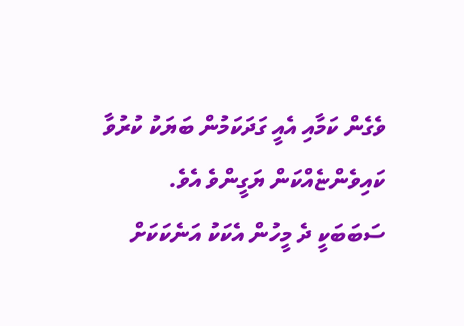ވެގެން ކަމާއި އެއީ ގަދަކަމުން ބަޔަކު ކުރުވާ ކައިވެންޏެއްކަން ޔަގީންވެ އެވެ. ސަބަބަކީ ދެ މީހުން އެކަކު އަނެކަކަށް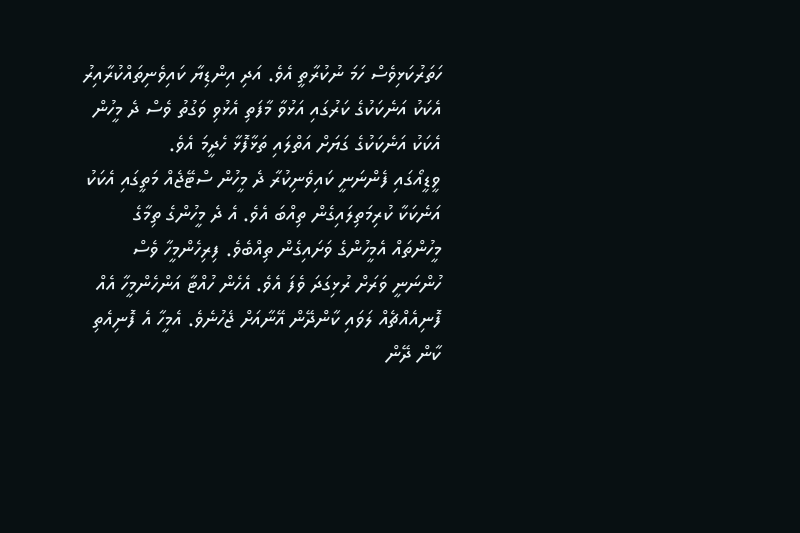ހަތަރުކަޅިވެސް ހަމަ ނުކުރާތީ އެވެ. އަދި އިންޑިޔާ ކައިވެނިތައްކުރާއިރު އެކަކު އަނެކަކުގެ ކަރުގައި އަޅުވާ މާފަތި އެޅުވި ވަގުތު ވެސް ދެ މީހުން އެކަކު އަނެކަކުގެ ގަޔަށް އަތްލައި ތަޅާފޮޅާ ހެދީމަ އެވެ.
ވީޑީއޯގައި ފެންނަނީ ކައިވެނިކުރާ ދެ މީހުން ސްޓޭޖެއް މަތީގައި އެކަކު އަނެކަކާ ކުރިމަތިލައިގެން ތިއްބަ އެވެ. އެ ދެ މީހުންގެ ތިމާގެ މީހުންތައް އެމީހުންގެ ވަށައިގެން ތިއްބެވެ. ފިރިހެންމީހާ ވެސް ހުންނަނީ ވަރަށް ރުޅިގަދަ ވެފަ އެވެ. އެހެން ހުއްޓާ އަންހެންމީހާ އެއް ފޮނިއެއްޗެއް ލަވައި ކާންދޭން އޭނާއަށް ޖެހުނެވެ. އެމީހާ އެ ފޮނިއެތި ކާން ދޭން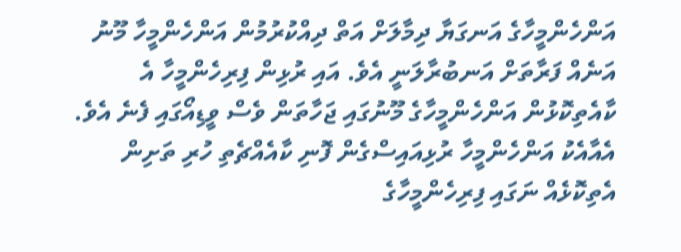އަންހެންމީހާގެ އަނގަޔާ ދިމާލަށް އަތް ދިއްކުރުމުން އަންހެންމީހާ މޫނު އަނެއް ފަރާތަށް އަނބުރާލަނީ އެވެ. އައި ރުޅިން ފިރިހެންމީހާ އެ ކާއެތިކޮޅުން އަންހެންމީހާގެ މޫނުގައި ޖަހާތަން ވެސް ވީޑިއޯގައި ފެނެ އެވެ. އެއާއެކު އަންހެންމީހާ ރުޅިއައިސްގެން ފޮނި ކާއެއްޗެތި ހުރި ތަށިން އެތިކޮޅެއް ނަގައި ފިރިހެންމީހާގެ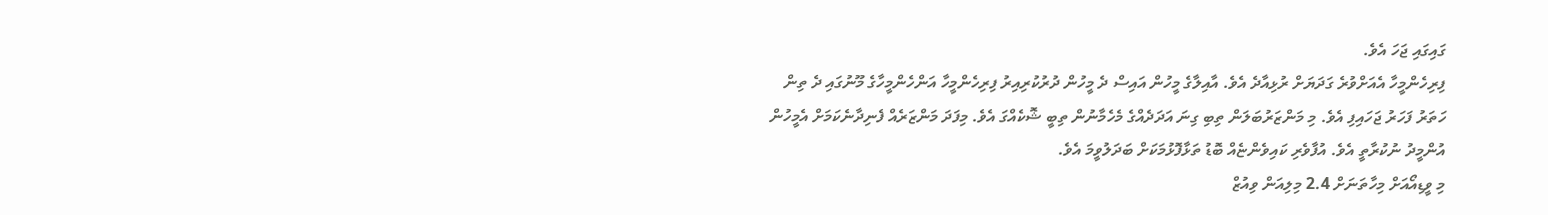ގައިގައި ޖަހަ އެވެ.
ފިރިހެންމީހާ އެއަށްވުރެ ގަދަޔަށް ރުޅިއާދެ އެވެ. އާއިލާގެ މީހުން އައިސް ދެ މީހުން ދުރުކުރިއިރު ފިރިހެންމީހާ އަންހެންމީހާގެ މޫނުގައި ދެ ތިން ހަތަރު ފަހަރު ޖަހައިފި އެވެ. މި މަންޒަރުބަލަން ތިބި ގިނަ އަދަދެއްގެ މެހެމާނުން ތިބީ ޝޮކެއްގަ އެވެ. މިފަދަ މަންޒަރެއް ފެނިދާނެކަމަށް އެމީހުން އުންމީދު ނުކުރާތީ އެވެ. އުފާވެރި ކައިވެންޏެއް ބޮޑު ތަޅާފޮޅުމަކަށް ބަދަލުވީމަ އެވެ.
މި ވީޑިއޯއަށް މިހާތަނަށް 2.4 މިލިއަން ވިއުޒް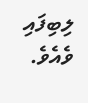ލިބިފައި ވެއެވެ.